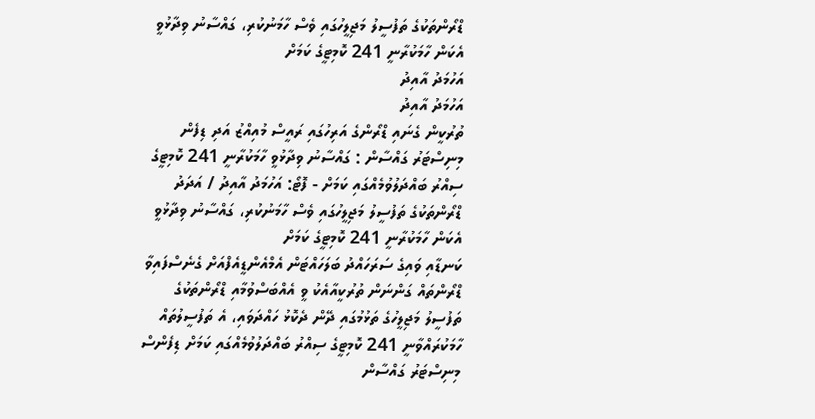ޑްރޯންތަކުގެ ތަފުސީލު މަޖިލީހުގައި ވެސް ހާމަނުކުރި، ގައްސާނު ވިދާޅުވީ އެކަން ހާމަކުރާނީ 241 ކޮމިޓީގެ ކަމަށް
އަހުމަދު އާއިދު
އަހުމަދު އާއިދު
ތުރުކީން ގެނައި ޑްރޯންގެ އަރިހުގައި ރައީސް މުއިއްޒު އަދި ޑިފެން މިނިސްޓަރު ގައްސާން : ގައްސާނު ވިދާޅުވީ ހާމަކުރާނީ 241 ކޮމިޓީގެ ސިއްރު ބައްދަލުވުމެއްގައި ކަމަށް - ފޮޓޯ: އަހުމަދު އާއިދު / އަދަދު
ޑްރޯންތަކުގެ ތަފުސީލު މަޖިލީހުގައި ވެސް ހާމަނުކުރި، ގައްސާނު ވިދާޅުވީ އެކަން ހާމަކުރާނީ 241 ކޮމިޓީގެ ކަމަށް
ކަނޑާއި ވައިގެ ސަރަހައްދު ބަލަހައްޓަން އެމްއެންޑީއެފްއަށް ގެނެސްފައިވާ ޑްރޯންތައް ގަންނަން ތުރުކީއާއެކު ވީ އެއްބަސްވުމާއި ޑްރޯންތަކުގެ ތަފުސީލު މަޖިލީހުގެ ތަޅުމުގައި ދޭން ދެކޮޅު ހައްދަވައި، އެ ތަފުސީލުތައް ހާމަކުރައްވާނީ 241 ކޮމިޓީގެ ސިއްރު ބައްދަލުވުމެއްގައި ކަމަށް ޑިފެންސް މިނިސްޓަރު ގައްސާން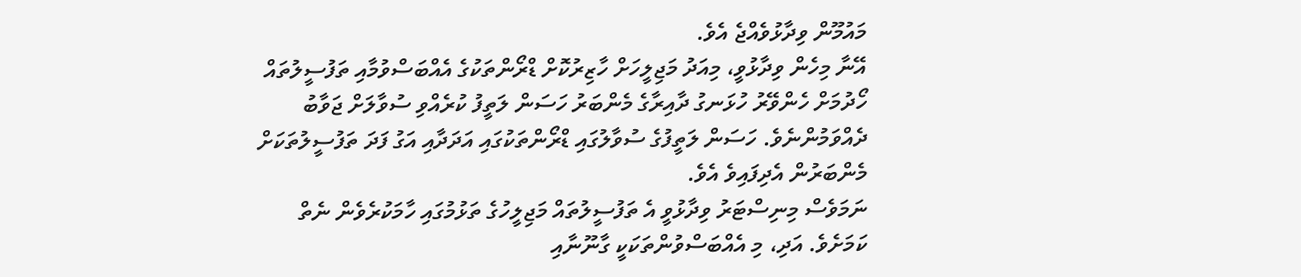މައުމޫން ވިދާޅުވެއްޖެ އެވެ.
އޭނާ މިހެން ވިދާޅުވީ، މިއަދު މަޖިލީހަށް ހާޒިރުކޮށް ޑްރޯންތަކުގެ އެއްބަސްވުމާއި ތަފުސީލުތައް ހޯދުމަށް ހެންވޭރު ހުޅަނގު ދާއިރާގެ މެންބަރު ހަސަން ލަތީފު ކުރެއްވި ސުވާލަށް ޖަވާބު ދެއްވަމުންނެވެ. ހަސަން ލަތީފުގެ ސުވާލުގައި ޑްރޯންތަކުގައި އަދަދާއި އަގު ފަދަ ތަފުސީލުތަކަށް މެންބަރުން އެދިފައިވެ އެވެ.
ނަމަވެސް މިނިސްޓަރު ވިދާޅުވީ އެ ތަފުސީލުތައް މަޖިލީހުގެ ތަޅުމުގައި ހާމަކުރެވެން ނެތް ކަމަށެވެ. އަދި، މި އެއްބަސްވުންތަކަކީ ގާނޫނާއި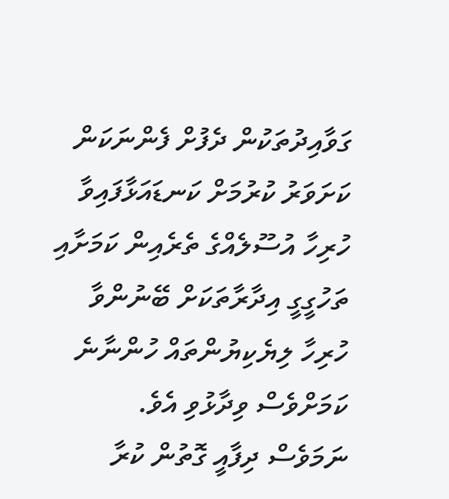ގަވާއިދުތަކުން ދެފުށް ފެންނަކަން ކަށަވަރު ކުރުމަށް ކަނޑައަޅާފައިވާ ހުރިހާ އުސޫލެއްގެ ތެރެއިން ކަމަށާއި ތަހުގީގީ އިދާރާތަކަށް ބޭނުންވާ ހުރިހާ ލިޔެކިޔުންތައް ހުންނާނެ ކަމަށްވެސް ވިދާޅުވި އެވެ.
ނަމަވެސް ދިފާއީ ގޮތުން ކުރާ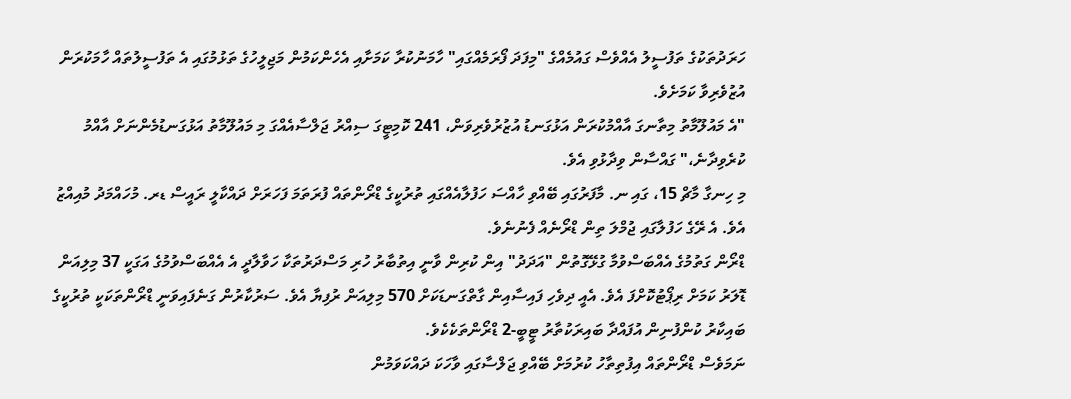ހަރަދުތަކުގެ ތަފުސީލު އެއްވެސް ގައުމެއްގެ "މިފަދަ ފޯރަމެއްގައި" ހާމަނުކުރާ ކަމަށާއި އެހެންކަމުން މަޖިލީހުގެ ތަޅުމުގައި އެ ތަފުސީލުތައް ހާމަކުރަން އުޒުވެރިވާ ކަމަށެވެ.
"އެ މައުލޫމާތު މިތާނގަ އާއްމުކުރަން އަޅުގަނޑު އުޒުރުވެރިވަން، 241 ކޮމިޓީގަ ސިއްރު ޖަލްސާއެއްގަ މި މައުލޫމާތު އަޅުގަނޑުމެންނަށް އާއްމު ކުރެވިދާނެ،" ގައްސާން ވިދާޅުވި އެވެ.
މި ހިނގާ މާޗް 15، ގައި ނ. މާފަރުގައި ބޭއްވި ހާއްސަ ހަފުލާއެއްގައި ތުރުކީގެ ޑްރޯންތައް ފުރަތަމަ ފަހަރަށް ދައްކާލީ ރައީސް ޑރ. މުހައްމަދު މުއިއްޒު އެވެ. އެ ރޭގެ ހަފުލާގައި ޖުމްލަ ތިން ޑްރޯނެއް ފެނުނެވެ.
ޑްރޯން ގަތުމުގެ އެއްބަސްވުމާ ގުޅޭގޮތުން "އަދަދު" އިން ކުރިން ވާނީ އިތުބާރު ހުރި މަސްދަރުތަކާ ހަވާލާދީ އެ އެއްބަސްވުމުގެ އަގަކީ 37 މިލިއަން ޑޮލަރު ކަމަށް ރިޕޯޓުކޮށްފަ އެވެ. އެއީ ދިވެހި ފައިސާއިން ގާތްގަނޑަކަށް 570 މިލިއަން ރުފިޔާ އެވެ. ސަރުކާރުން ގަނެފައިވަނީ ޑްރޯންތަކަކީ ތުރުކީގެ ބައިކާރު ކުންފުނިން އުފައްދާ ބައިރަކުތާރު ޓީބީ-2 ޑްރޯންތަކެކެވެ.
ނަމަވެސް ޑްރޯންތައް އިފުތިތާހު ކުރުމަށް ބޭއްވި ޖަލްސާގައި ވާހަކަ ދައްކަވަމުން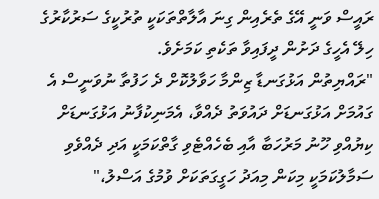ރައީސް ވަނީ އޭގެ ތެރެއިން ގިނަ އާލާތްތަކަކީ ތުރުކީގެ ސަރުކާރުގެ ހިލޭ އެހީގެ ދަށުން ދީފައިވާ ތަކެތި ކަމަށެވެ.
"ރައްޔިތުން އަޅުގަނޑާ ޒިންމާ ހަވާލުކޮށް ދެ ހަފުތާ ނުވަނީސް އެ ގައުމަށް އަޅުގަނޑަށް ދައުވަތު ދެއްވާ، އެމަނިކުފާނު އަޅުގަނޑަށް ކިޔުއްވި ހޫނު މަރުހަބާ އާއި ބެހެއްޓެވި ގާތްކަމަކީ އަދި ދެއްވެވި ސަމާލުކަމަކީ މިކަން މިއަދު ހަގީގަތަކަށް ވުމުގެ އަސްލު،"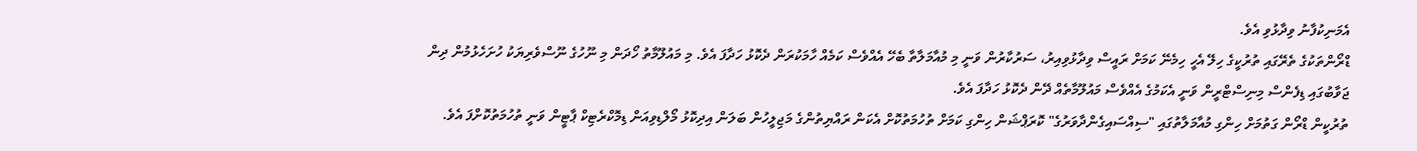އެމަނިކުފާނު ވިދާޅުވި އެވެ.
ޑްރޯންތަކުގެ ތެރޭގައި ތުރުކީގެ ހިލޭ އެހީ ހިމެނޭ ކަމަށް ރައީސް ވިދާޅުވިއިރު، ސަރުކާރުން ވަނީ މި މުއާމަލާތާ ބެހޭ އެއްވެސް ކަމެއް ހާމަކުރަން ދެކޮޅު ހަދާފަ އެވެ. މި މައުލޫމާތު ހޯދަން މި ނޫހުގެ ނޫސްވެރިޔަކު ހުށަހެޅުމުން ދިން ޖަވާބުގައި ޑިފެންސް މިނިސްޓްރީން ވަނީ އެކަމުގެ އެއްވެސް މައުލޫމާތެއް ދޭން ދެކޮޅު ހަދާފަ އެވެ.
ތުރުކީން ޑްރޯން ގަތުމަށް ހިންގި މުއާމަލާތުގައި "ސިއްސައިގެންދާވަރުގެ" ކޮރަޕްޝަން ހިންގި ކަމަށް ތުހުމަތުކޮށް އެކަން ރައްޔިތުންގެ މަޖިލީހުން ބަލަން އިދިކޮޅު މޯލްޑިވިއަން ޑިމޮކްރެޓިކް ޕާޓީން ވަނީ ތުހުމަތުކޮށްފަ އެވެ.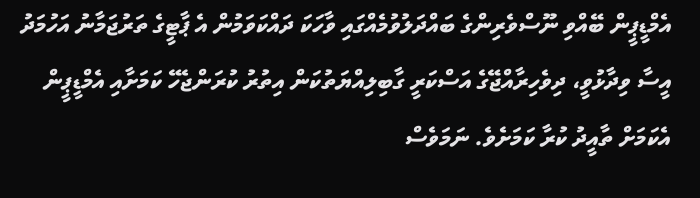އެމްޑީޕީން ބޭއްވި ނޫސްވެރިންގެ ބައްދަލުވުމެއްގައި ވާހަކަ ދައްކަވަމުން އެ ޕާޓީގެ ތަރުޖަމާނު އަހުމަދު އީސާ ވިދާޅުވީ، ދިވެހިރާއްޖޭގެ އަސްކަރީ ގާބިލިއްޔަތުކަން އިތުރު ކުރަންޖެހޭ ކަމަށާއި އެމްޑީޕީން އެކަމަށް ތާއީދު ކުރާ ކަމަށެވެ. ނަމަވެސް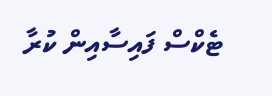ޓެކްސް ފައިސާއިން ކުރާ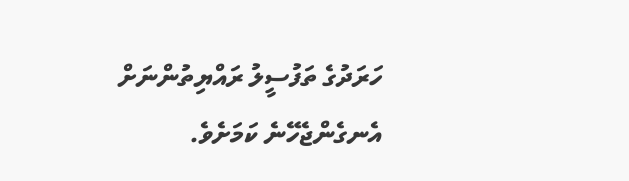ހަރަދުގެ ތަފުސީލު ރައްޔިތުންނަށް އެނގެންޖެހޭނެ ކަމަށެވެ.